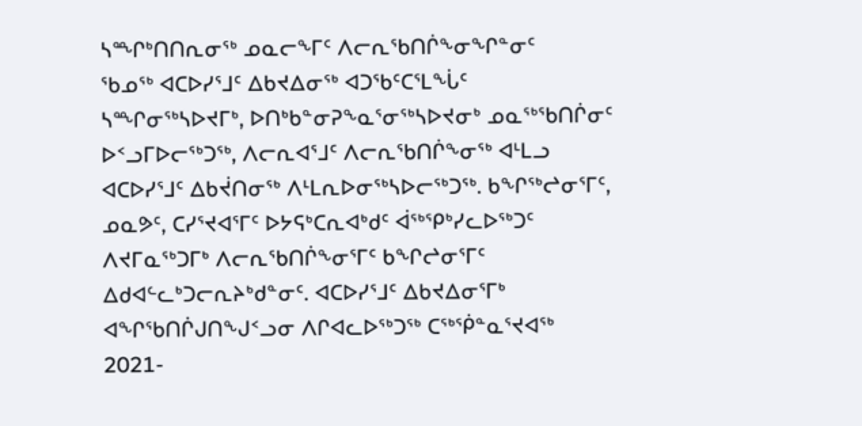ᓴᙱᒃᑎᑎᕆᓂᖅ ᓄᓇᓕᖕᒥᑦ ᐱᓕᕆᖃᑎᒌᖕᓂᖏᓐᓂᑦ
ᖃᓄᖅ ᐊᑕᐅᓯᕐᒧᑦ ᐃᑲᔪᐃᓂᖅ ᐊᑐᖃᑦᑕᕐᒪᖔᑦ ᓴᙱᓂᖅᓴᐅᔪᒥᒃ, ᐅᑎᒃᑲᓐᓂᕈᖕᓇᕐᓂᖅᓴᐅᔪᓂᒃ ᓄᓇᖅᖃᑎᒌᓂᑦ
ᐅᑉᓗᒥᐅᓕᖅᑐᖅ, ᐱᓕᕆᐊᕐᒧᑦ ᐱᓕᕆᖃᑎᒌᖕᓂᖅ ᐊᒻᒪᓗ ᐊᑕᐅᓯᕐᒧᑦ ᐃᑲᔫᑎᓂᖅ ᐱᒻᒪᕆᐅᓂᖅᓴᐅᓕᖅᑐᖅ. ᑲᖏᖅᖠᓂᕐᒥᑦ, ᓄᓇᕗᑦ, ᑕᓯᕐᔪᐊᕐᒥᑦ ᐅᔭᕋᒃᑕᕆᐊᒃᑯᑦ ᐋᖅᕿᒃᓯᓚᐅᖅᑐᑦ ᐱᔪᒥᓇᖅᑐᒥᒃ ᐱᓕᕆᖃᑎᒌᖕᓂᕐᒥᑦ ᑲᖏᖠᓂᕐᒥᑦ ᐃᑯᐊᓪᓚᒃᑐᓕᕆᔨᒃᑯᓐᓂᑦ. ᐊᑕᐅᓯᕐᒧᑦ ᐃᑲᔪᐃᓂᕐᒥᒃ ᐊᖏᖃᑎᒌᒍᑎᖑᑉᓗᓂ ᐱᒋᐊᓚᐅᖅᑐᖅ ᑕᖅᖀᓐᓇᕐᔪᐊᖅ 2021-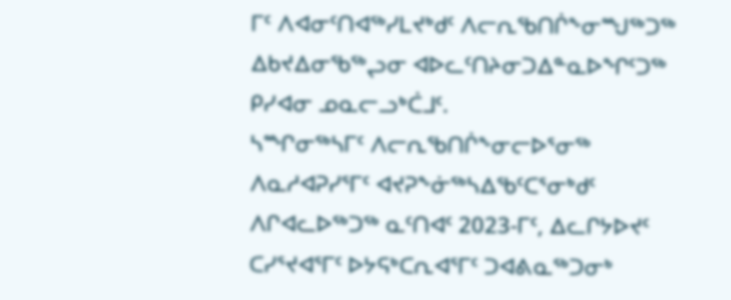ᒥᑦ ᐱᐊᓂᑦᑎᐊᖅᓯᒪᔪᒃᑯᑦ ᐱᓕᕆᖃᑎᒌᖕᓂᙳᖅᑐᖅ ᐃᑲᔪᐃᓂᖃᖅᖢᓂ ᐊᐅᓚᑦᑎᔨᓂᑐᐃᓐᓇᐅᖏᑦᑐᖅ ᑭᓯᐊᓂ ᓄᓇᓕᓗᒃᑖᒧᑦ.
ᓴᙱᓂᖅᓴᒥᑦ ᐱᓕᕆᖃᑎᒌᖕᓂᓕᐅᕐᓂᖅ ᐱᓇᓱᐊᕈᓯᕐᒥᑦ ᐊᔪᕈᖕᓃᖅᓴᐃᖃᑦᑕᕐᓂᒃᑯᑦ
ᐱᒋᐊᓚᐅᖅᑐᖅ ᓇᑦᑎᐊᑦ 2023-ᒥᑦ, ᐃᓚᒋᔭᐅᔪᑦ ᑕᓯᕐᔪᐊᕐᒥᑦ ᐅᔭᕋᒃᑕᕆᐊᕐᒥᑦ ᑐᐊᕕᓇᖅᑐᓂᒃ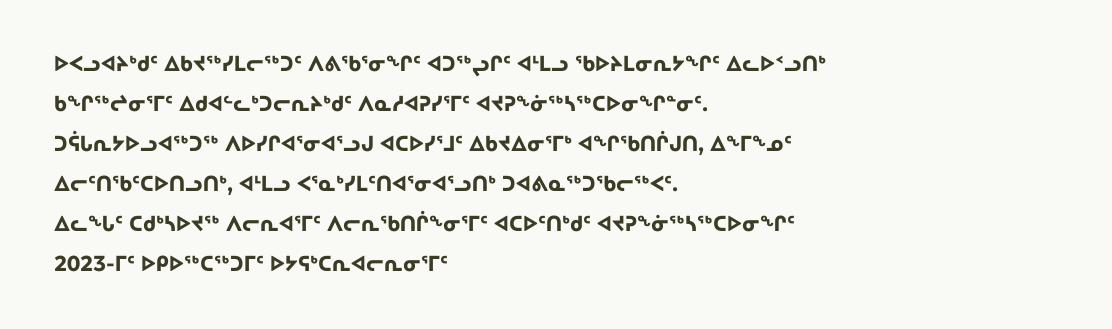ᐅᐸᓗᐊᔨᒃᑯᑦ ᐃᑲᔪᖅᓯᒪᓕᖅᑐᑦ ᐱᕕᖃᕐᓂᖏᑦ ᐊᑐᖅᖢᒋᑦ ᐊᒻᒪᓗ ᖃᐅᔨᒪᓂᕆᔭᖏᑦ ᐃᓚᐅᑉᓗᑎᒃ ᑲᖏᖅᖠᓂᕐᒥᑦ ᐃᑯᐊᓪᓚᒃᑐᓕᕆᔨᒃᑯᑦ ᐱᓇᓱᐊᕈᓯᕐᒥᑦ ᐊᔪᕈᖕᓃᖅᓴᖅᑕᐅᓂᖏᓐᓂᑦ. ᑐᕌᒐᕆᔭᐅᓗᐊᖅᑐᖅ ᐱᐅᓯᒋᐊᕐᓂᐊᕐᓗᒍ ᐊᑕᐅᓯᕐᒧᑦ ᐃᑲᔪᐃᓂᕐᒥᒃ ᐊᖏᖃᑎᒌᒍᑎ, ᐃᖕᒥᖕᓄᑦ ᐃᓕᑦᑎᖃᑦᑕᐅᑎᓗᑎᒃ, ᐊᒻᒪᓗ ᐸᕐᓇᒃᓯᒪᑦᑎᐊᕐᓂᐊᕐᓗᑎᒃ ᑐᐊᕕᓇᖅᑐᖃᓕᖅᐸᑦ.
ᐃᓚᖓᑦ ᑕᑯᒃᓴᐅᔪᖅ ᐱᓕᕆᐊᕐᒥᑦ ᐱᓕᕆᖃᑎᒌᖕᓂᕐᒥᑦ ᐊᑕᐅᑦᑎᒃᑯᑦ ᐊᔪᕈᖕᓃᖅᓴᖅᑕᐅᓂᖏᑦ 2023-ᒥᑦ ᐅᑭᐅᖅᑕᖅᑐᒥᑦ ᐅᔭᕋᒃᑕᕆᐊᓕᕆᓂᕐᒥᑦ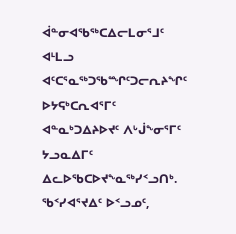ᐋᓐᓂᐊᖃᖅᑕᐃᓕᒪᓂᕐᒧᑦ ᐊᒻᒪᓗ ᐊᑦᑕᕐᓇᖅᑐᖃᙱᑦᑐᓕᕆᔨᖏᑦ ᐅᔭᕋᒃᑕᕆᐊᕐᒥᑦ ᐊᓐᓇᒃᑐᐃᔨᐅᔪᑦ ᐱᒡᒎᖕᓂᕐᒥᑦ ᔭᓗᓇᐃᒥᑦ ᐃᓚᐅᖃᑕᐅᔪᖕᓇᖅᓯᑉᓗᑎᒃ. ᖃᑉᓯᐊᕐᔪᐃᑦ ᐅᑉᓗᓄᑦ,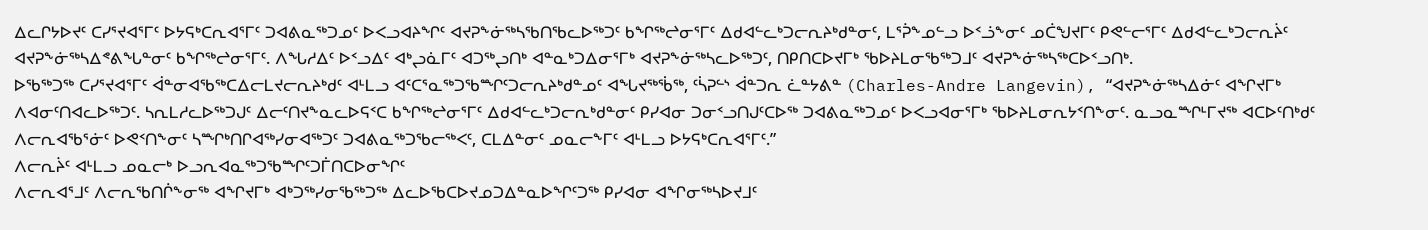ᐃᓚᒋᔭᐅᔪᑦ ᑕᓯᕐᔪᐊᕐᒥᑦ ᐅᔭᕋᒃᑕᕆᐊᕐᒥᑦ ᑐᐊᕕᓇᖅᑐᓄᑦ ᐅᐸᓗᐊᔨᖏᑦ ᐊᔪᕈᖕᓃᖅᓴᖃᑎᖃᓚᐅᖅᑐᑦ ᑲᖏᖅᖠᓂᕐᒥᑦ ᐃᑯᐊᓪᓚᒃᑐᓕᕆᔨᒃᑯᓐᓂᑦ, ᒪᕐᕉᖕᓄᓪᓗ ᐅᑉᓘᖕᓂᑦ ᓄᑖᖑᔪᒥᑦ ᑭᕙᓪᓕᕐᒥᑦ ᐃᑯᐊᓪᓚᒃᑐᓕᕆᔩᑦ ᐊᔪᕈᖕᓃᖅᓴᐃᕝᕕᖓᓐᓂᑦ ᑲᖏᖅᖠᓂᕐᒥᑦ. ᐱᖓᓱᐃᑦ ᐅᑉᓗᐃᑦ ᐊᒃᖢᓈᒥᑦ ᐊᑐᖅᖢᑎᒃ ᐊᓐᓇᒃᑐᐃᓂᕐᒥᒃ ᐊᔪᕈᖕᓃᖅᓴᓚᐅᖅᑐᑦ, ᑎᑭᑎᑕᐅᔪᒥᒃ ᖃᐅᔨᒪᓂᖃᖅᑐᒧᑦ ᐊᔪᕈᖕᓃᖅᓴᖅᑕᐅᑉᓗᑎᒃ.
ᐅᖃᖅᑐᖅ ᑕᓯᕐᔪᐊᕐᒥᑦ ᐋᓐᓂᐊᖃᖅᑕᐃᓕᒪᔪᓕᕆᔨᒃᑯᑦ ᐊᒻᒪᓗ ᐊᑦᑕᕐᓇᖅᑐᖃᙱᑦᑐᓕᕆᔨᒃᑯᓐᓄᑦ ᐊᖓᔪᖅᖄᖅ, ᑦᓵᕈᓪᔅ ᐋᓐᑐᕆ ᓛᓐᔭᕕᓐ (Charles-Andre Langevin), “ᐊᔪᕈᖕᓃᖅᓴᐃᓃᑦ ᐊᖏᔪᒥᒃ ᐱᐊᓂᑦᑎᐊᓚᐅᖅᑐᑦ. ᓴᕆᒪᓱᓚᐅᖅᑐᒍᑦ ᐃᓕᑦᑎᔪᖕᓇᓚᐅᕋᑉᑕ ᑲᖏᖅᖠᓂᕐᒥᑦ ᐃᑯᐊᓪᓚᒃᑐᓕᕆᒃᑯᓐᓂᑦ ᑭᓯᐊᓂ ᑐᓂᑉᓗᑎᒍᑦᑕᐅᖅ ᑐᐊᕕᓇᖅᑐᓄᑦ ᐅᐸᓗᐊᓂᕐᒥᒃ ᖃᐅᔨᒪᓂᕆᔭᑉᑎᖕᓂᑦ. ᓇᓗᓇᙱᒻᒥᔪᖅ ᐊᑕᐅᑦᑎᒃᑯᑦ ᐱᓕᕆᐊᖃᕐᓃᑦ ᐅᕙᑉᑎᖕᓂᑦ ᓴᙱᒃᑎᒋᐊᖅᓯᓂᐊᖅᑐᑦ ᑐᐊᕕᓇᖅᑐᖃᓕᖅᐸᑦ, ᑕᒪᐃᓐᓂᑦ ᓄᓇᓕᖕᒥᑦ ᐊᒻᒪᓗ ᐅᔭᕋᒃᑕᕆᐊᕐᒥᑦ.”
ᐱᓕᕆᔩᑦ ᐊᒻᒪᓗ ᓄᓇᓕᒃ ᐅᓗᕆᐊᓇᖅᑐᖃᙱᑦᑐᒦᑎᑕᐅᓂᖏᑦ
ᐱᓕᕆᐊᕐᒧᑦ ᐱᓕᕆᖃᑎᒌᖕᓂᖅ ᐊᖏᔪᒥᒃ ᐊᒃᑐᖅᓯᓂᖃᖅᑐᖅ ᐃᓚᐅᖃᑕᐅᔪᓄᑐᐃᓐᓇᐅᖏᑦᑐᖅ ᑭᓯᐊᓂ ᐊᖏᓂᖅᓴᐅᔪᒧᑦ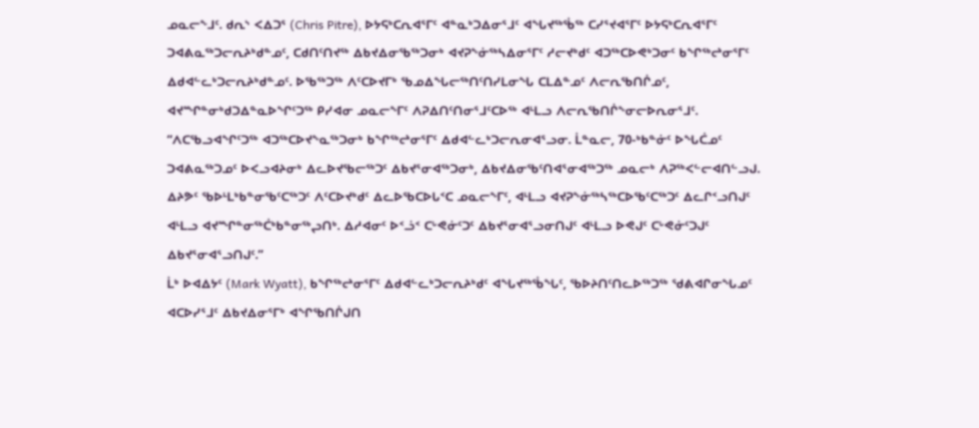ᓄᓇᓕᖕᒧᑦ. ᑯᕆᔅ ᐸᐃᑐᕐ (Chris Pitre), ᐅᔭᕋᒃᑕᕆᐊᕐᒥᑦ ᐊᓐᓇᒃᑐᐃᓂᕐᒧᑦ ᐊᖓᔪᖅᖄᖅ ᑕᓯᕐᔪᐊᕐᒥᑦ ᐅᔭᕋᒃᑕᕆᐊᕐᒥᑦ ᑐᐊᕕᓇᖅᑐᓕᕆᔨᒃᑯᓐᓄᑦ, ᑕᑯᑎᑦᑎᔪᖅ ᐃᑲᔪᐃᓂᖃᖅᑐᓂᒃ ᐊᔪᕈᖕᓃᖅᓴᐃᓂᕐᒥᑦ ᓱᓕᔪᒃᑯᑦ ᐊᑐᖅᑕᐅᕙᒃᑐᓂᑦ ᑲᖏᖅᖠᓂᕐᒥᑦ ᐃᑯᐊᓪᓚᒃᑐᓕᕆᔨᒃᑯᓐᓄᑦ. ᐅᖃᖅᑐᖅ ᐱᑦᑕᐅᔪᒥᒃ ᖃᓄᐃᖓᓕᖅᑎᑦᑎᓯᒪᓂᖓ ᑕᒪᐃᓐᓄᑦ ᐱᓕᕆᖃᑎᒌᓄᑦ, ᐊᔪᙱᓐᓂᒃᑯᑐᐃᓐᓇᐅᖏᑦᑐᖅ ᑭᓯᐊᓂ ᓄᓇᓕᖕᒥᑦ ᐱᕈᐃᑎᑦᑎᓂᕐᒧᑦᑕᐅᖅ ᐊᒻᒪᓗ ᐱᓕᕆᖃᑎᒌᖕᓂᓕᐅᕆᓂᕐᒧᑦ.
“ᐱᑕᖃᓗᐊᖏᑦᑐᖅ ᐊᑐᖅᑕᐅᔪᖕᓇᖅᑐᓂᒃ ᑲᖏᖅᖠᓂᕐᒥᑦ ᐃᑯᐊᓪᓚᒃᑐᓕᕆᓂᐊᕐᓗᓂ. ᒫᓐᓇᓕ, 70-ᒃᑲᓐᓃᑦ ᐅᖓᑖᓄᑦ ᑐᐊᕕᓇᖅᑐᓄᑦ ᐅᐸᓗᐊᔨᓂᒃ ᐃᓚᐅᔪᖃᓕᖅᑐᑦ ᐃᑲᔪᕐᓂᐊᖅᑐᓂᒃ, ᐃᑲᔪᐃᓂᖃᑦᑎᐊᕐᓂᐊᖅᑐᖅ ᓄᓇᓕᒃ ᐱᕈᖅᐸᓪᓕᐊᑎᓪᓗᒍ. ᐃᔨᕗᑦ ᖃᐅᒻᒪᒃᑲᓐᓂᖃᑦᑕᖅᑐᑦ ᐱᑦᑕᐅᔪᒃᑯᑦ ᐃᓚᐅᖃᑕᐅᒐᑉᑕ ᓄᓇᓕᖕᒥᑦ, ᐊᒻᒪᓗ ᐊᔪᕈᖕᓃᖅᓴᖅᑕᐅᖃᑦᑕᖅᑐᑦ ᐃᓚᒋᑉᓗᑎᒍᑦ ᐊᒻᒪᓗ ᐊᔪᙱᓐᓂᖅᑖᒃᑲᓐᓂᖅᖢᑎᒃ. ᐃᓱᐊᓂᑦ ᐅᑉᓘᑉ ᑕᒡᕙᓃᑦᑐᑦ ᐃᑲᔪᕐᓂᐊᕐᓗᓂᑎᒍᑦ ᐊᒻᒪᓗ ᐅᕙᒍᑦ ᑕᒡᕙᓃᑦᑐᒍᑦ ᐃᑲᔪᕐᓂᐊᕐᓗᑎᒍᑦ.”
ᒫᒃ ᐅᐊᐃᔭᑦ (Mark Wyatt), ᑲᖏᖅᖠᓂᕐᒥᑦ ᐃᑯᐊᓪᓚᒃᑐᓕᕆᔨᒃᑯᑦ ᐊᖓᔪᖅᖄᖓᑦ, ᖃᐅᔨᑎᑦᑎᓚᐅᖅᑐᖅ ᖁᕕᐊᒋᓂᖓᓄᑦ ᐊᑕᐅᓯᕐᒧᑦ ᐃᑲᔪᐃᓂᕐᒥᒃ ᐊᖏᖃᑎᒌᒍᑎ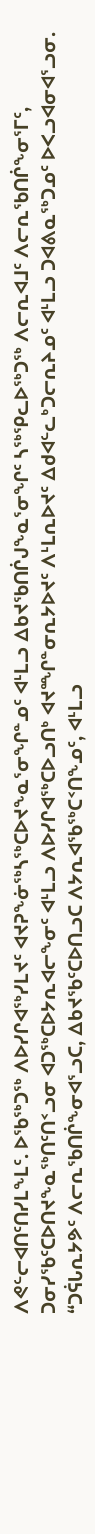ᐱᕙᓪᓕᐊᑎᑦᑎᓯᒪᖕᒪᑦ. ᐅᖃᖅᑐᖅ ᐱᐅᓯᒋᐊᖅᓯᒪᔪᑦ ᐊᔪᕈᖕᓃᖅᓴᖅᑕᐅᔪᖕᓇᕐᓂᖏᓐᓄᑦ ᐊᒻᒪᓗ ᐃᑲᔪᖃᑎᒌᒍᖕᓇᕐᓂᖏᑦ ᓴᖅᕿᓚᐅᖅᑐᖅ ᐱᓕᕆᐊᒧᑦ ᐱᓕᕆᖃᑎᒌᖕᓂᕐᒥᑦ, ᑐᓂᓯᖃᑦᑕᐅᑎᔪᖕᓇᖅᑎᑦᑎᑉᓗᓂ ᐊᑐᖅᑕᐅᔭᕆᐊᓕᖕᓂᑦ ᐊᒻᒪᓗ ᐱᐅᓯᒋᐊᖅᑕᐅᓗᑎᒃ ᐊᔪᙱᓐᓂᕆᔭᐅᔪᑦ ᐱᒻᒪᕆᐅᔪᑦ ᐃᑯᐊᓪᓚᒃᑐᓕᕆᔨᓄᑦ ᐊᒻᒪᓗ ᑐᐊᕕᓇᖅᑐᓄᑦ ᐅᐸᓗᐊᓂᐊᕐᓗᓂ.
“ᑐᕌᒐᕆᔭᕗᑦ ᐱᓕᕆᖃᑎᒌᖕᓂᐊᕐᓗᑕ, ᐃᑲᔪᖃᑦᑕᐅᑎᓗᑕ ᐱᔭᕆᐊᖃᖅᑕᑉᑎᖕᓄᑦ, ᐊᒻᒪᓗ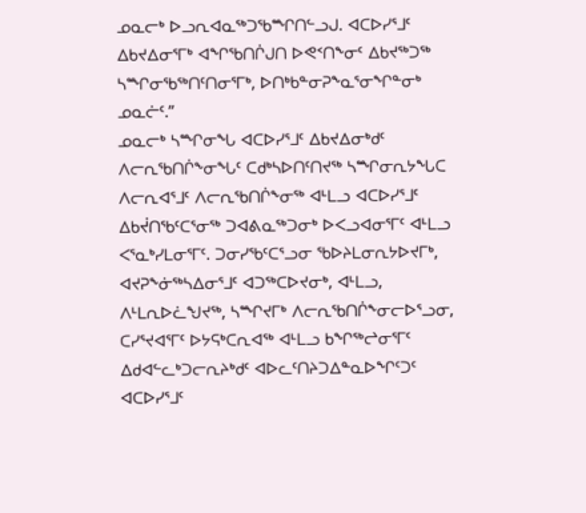ᓄᓇᓕᒃ ᐅᓗᕆᐊᓇᖅᑐᖃᙱᑎᓪᓗᒍ. ᐊᑕᐅᓯᕐᒧᑦ ᐃᑲᔪᐃᓂᕐᒥᒃ ᐊᖏᖃᑎᒌᒍᑎ ᐅᕙᑉᑎᖕᓂᑦ ᐃᑲᔪᖅᑐᖅ ᓴᙱᓂᖃᖅᑎᑦᑎᓂᕐᒥᒃ, ᐅᑎᒃᑲᓐᓂᕈᖕᓇᕐᓂᖏᓐᓂᒃ ᓄᓇᓖᑦ.”
ᓄᓇᓕᒃ ᓴᙱᓂᖓ ᐊᑕᐅᓯᕐᒧᑦ ᐃᑲᔪᐃᓂᒃᑯᑦ
ᐱᓕᕆᖃᑎᒌᖕᓂᖓᑦ ᑕᑯᒃᓴᐅᑎᑦᑎᔪᖅ ᓴᙱᓂᕆᔭᖓᑕ ᐱᓕᕆᐊᕐᒧᑦ ᐱᓕᕆᖃᑎᒌᖕᓂᖅ ᐊᒻᒪᓗ ᐊᑕᐅᓯᕐᒧᑦ ᐃᑲᔫᑎᖃᑦᑕᕐᓂᖅ ᑐᐊᕕᓇᖅᑐᓂᒃ ᐅᐸᓗᐊᓂᕐᒥᑦ ᐊᒻᒪᓗ ᐸᕐᓇᒃᓯᒪᓂᕐᒥᑦ. ᑐᓂᓯᖃᑦᑕᕐᓗᓂ ᖃᐅᔨᒪᓂᕆᔭᐅᔪᒥᒃ, ᐊᔪᕈᖕᓃᖅᓴᐃᓂᕐᒧᑦ ᐊᑐᖅᑕᐅᔪᓂᒃ, ᐊᒻᒪᓗ, ᐱᒻᒪᕆᐅᓛᖑᔪᖅ, ᓴᙱᔪᒥᒃ ᐱᓕᕆᖃᑎᒌᖕᓂᓕᐅᕐᓗᓂ, ᑕᓯᕐᔪᐊᕐᒥᑦ ᐅᔭᕋᒃᑕᕆᐊᖅ ᐊᒻᒪᓗ ᑲᖏᖅᖠᓂᕐᒥᑦ ᐃᑯᐊᓪᓚᒃᑐᓕᕆᔨᒃᑯᑦ ᐊᐅᓚᑦᑎᔨᑐᐃᓐᓇᐅᖏᑦᑐᑦ ᐊᑕᐅᓯᕐᒧᑦ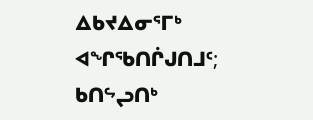ᐃᑲᔪᐃᓂᕐᒥᒃ ᐊᖏᖃᑎᒌᒍᑎᒧᑦ; ᑲᑎᖦᖢᑎᒃ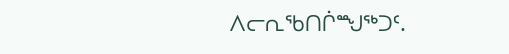ᐱᓕᕆᖃᑎᒌᙳᖅᑐᑦ.